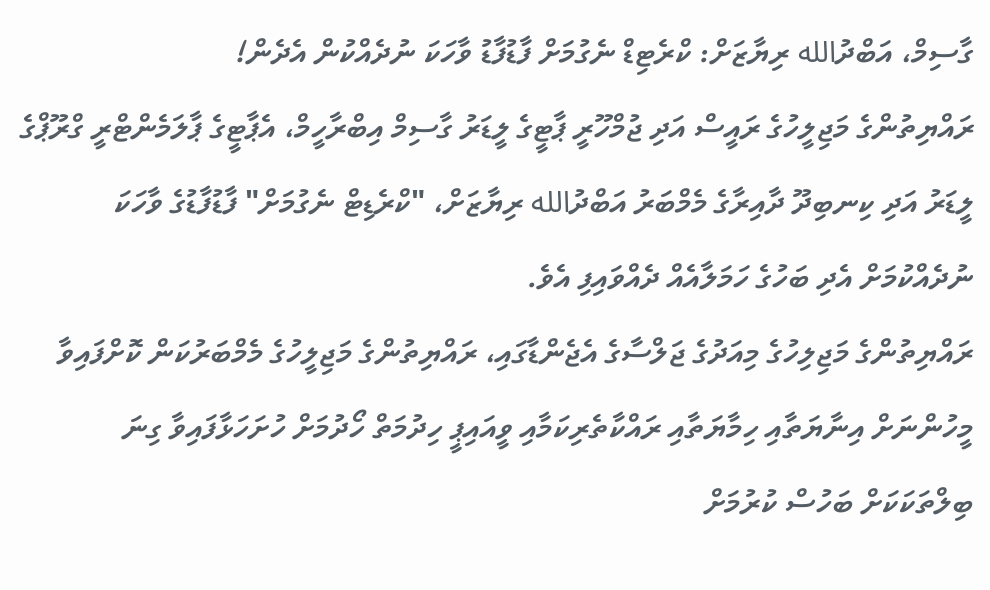ގާސިމް، އަބްދުالله ރިޔާޒަށް: ކްރެޓިޑް ނެގުމަށް ފާޑުފާޑު ވާހަކަ ނުދެއްކުން އެދެން!
ރައްޔިތުންގެ މަޖިލީހުގެ ރައީސް އަދި ޖުމްހޫރީ ޕާޓީގެ ލީޑަރު ގާސިމް އިބްރާހީމް، އެޕާޓީގެ ޕާލަމެންޓްރީ ގްރޫޕްގެ ލީޑަރު އަދި ކިނބިދޫ ދާއިރާގެ މެމްބަރު އަބްދުالله ރިޔާޒަށް، "ކްރެޑިޓް ނެގުމަށް" ފާޑުފާޑުގެ ވާހަކަ ނުދެއްކުމަށް އެދި ބަހުގެ ހަމަލާއެއް ދެއްވައިފި އެވެ.
ރައްޔިތުންގެ މަޖިލިހުގެ މިއަދުގެ ޖަލްސާގެ އެޖެންޑާގައި، ރައްޔިތުންގެ މަޖިލީހުގެ މެމްބަރުކަން ކޮށްފައިވާ މީހުންނަށް އިނާޔަތާއި ހިމާޔަތާއި ރައްކާތެރިކަމާއި ވީއައިޕީ ހިދުމަތް ހޯދުމަށް ހުށަހަޅާފައިވާ ގިނަ ބިލްތަކަކަށް ބަހުސް ކުރުމަށް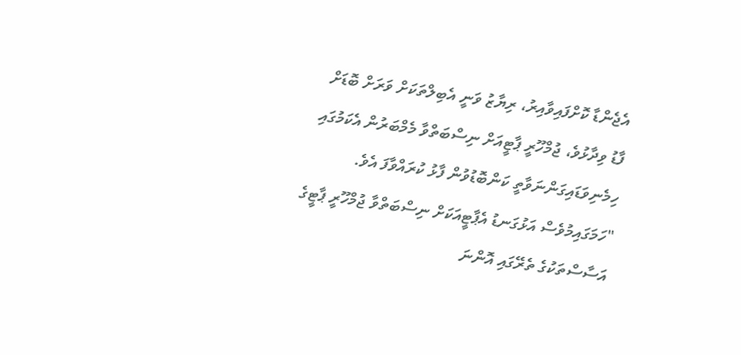އެޖެންޑާ ކޮށްފައިވާއިރު، ރިޔާޒު ވަނީ އެބިލްތަކަށް ވަރަށް ބޮޑަށް ފާޑު ވިދާޅުވެ، ޖުމްހޫރީ ޕާޓީއަށް ނިސްބަތްވާ މެމްބަރުން އެކަމުގައި ހިމެނިވަޑައިގަންނަވާތީ ކަންބޮޑުވުން ފާޅު ކުރައްވާފަ އެވެ.
"ހަމަގައިމުވެސް އަޅުގަނޑު އެޕާޓީއަކަށް ނިސްބަތްވާ ޖުމްހޫރީ ޕާޓީގެ އަސާސްތަކުގެ ތެރޭގައި އޮންނަ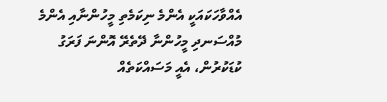އެއްވާހަކައަކީ އެންމެ ނިކަމެތި މީހުންނާއި އެންމެ މުއްސަނދި މީހުންނާ ދޭތެރޭ އޮންނަ ފަރަގު ކުޑަކުރުން، އެއީ މަސައްކަތެއް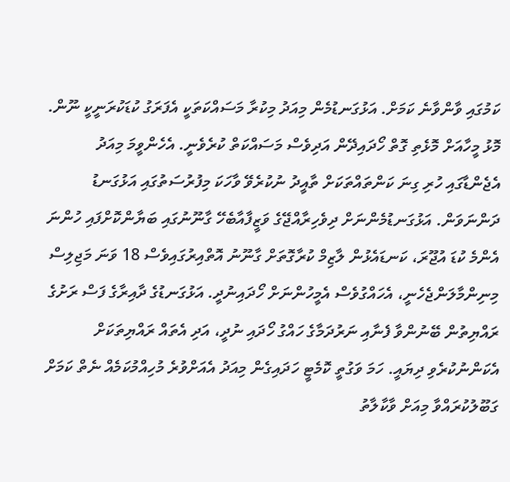ކަމުގައި ވާންވާނެ ކަމަށް. އަޅުގަނޑުމެން މިއަދު މިކުރާ މަސައްކަތަކީ އެފަރަގު ކުޑަކުރަނީކީ ނޫން. މޮޅު މީހާއަށް މޮޅެތި ގޮތް ހޯދައިދޭން އަދިވެސް މަސައްކަތް ކުރެވެނީ. އެހެންވީމަ މިއަދު އެޖެންޑާގައި ހުރި ގިނަ ކަންތައްތަކަށް ތާއީދު ނުކުރެވޭ ވާހަކަ މިފުރުސަތުގައި އަޅުގަނޑު ދަންނަވަން. އަޅުގަނޑުމެންނަށް ދިވެހިރާއްޖޭގެ ވަޒީފާއާބެހޭ ގާނޫނުގައި ބަޔާންކޮށްފައި ހުންނަ އެންމެ ކުޑަ އުޖޫރަ، ކަނޑައެޅުން ލާޒިމް ކުރާގޮތަށް ގާނޫނު އޮތްއިރުގައިވެސް 18 ވަނަ މަޖިލިސް މިނިންމާލަންޖެހެނީ، އެހައްގުވެސް އެމީހުންނަށް ހޯދައިނުދީ. އަޅުގަނޑުގެ ދާއިރާގެ ފަސް ރަށުގެ ރައްޔިތުން ބޭނުންވާ ފެނާއި ނަރުދަމާގެ ހައްގު ހޯދައި ނުދީ، އަދި އެތައް ރައްޔިތަކަށް އެކަންނުކުރެވި ދިޔައީ. ހަމަ ވަގުތީ ކޮމެޓީ ހަދައިގެން މިއަދު އެއަށްވުރެ މުހިއްމުކަމެއް ނެތް ކަމަށް ގަބޫލުކުރައްވާ މިއަށް ވާކާލާތު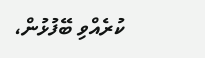ކުރެއްވި ބޭފުޅުން،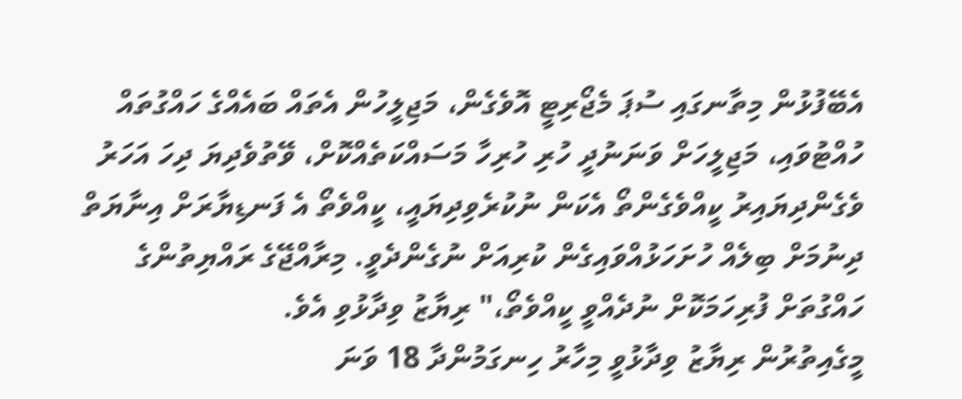އެބޭފުޅުން މިތާނގައި ސުޕަ މެޖޯރިޓީ އޮވެގެން، މަޖިލީހުން އެތައް ބައެއްގެ ހައްގުތައް ހުއްޓުވައި، މަޖިލީހަށް ވަނަނުދީ ހުރި ހުރިހާ މަސައްކަތެއްކޮށް، ވޭތުވެދިޔަ ދިހަ އަހަރު ވެގެންދިޔައިރު ކީއްވެގެންތޯ އެކަން ނުކުރެވިދިޔައީ، ކީއްވެތޯ އެ ފަނޑިޔާރަށް އިނާޔަތް ދިނުމަށް ބިލެއް ހުށަހަޅުއްވައިގެން ކުރިއަށް ނުގެންދެވީ. މިރާއްޖޭގެ ރައްޔިތުންގެ ހައްގުތަށް ފުރިހަމަކޮށް ނުދެއްވީ ކީއްވެތޯ،" ރިޔާޒު ވިދާޅުވި އެވެ.
މީގެއިތުރުން ރިޔާޒު ވިދާޅުވީ މިހާރު ހިނގަމުންދާ 18 ވަނަ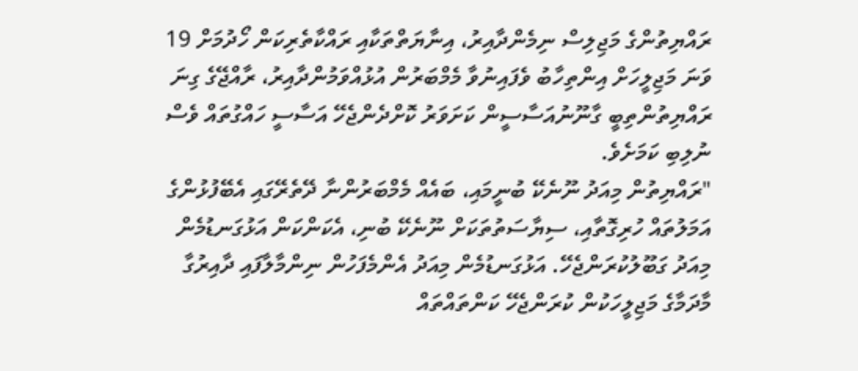ރައްޔިތުންގެ މަޖިލިސް ނިމެންދާއިރު، އިނާޔަތްތަކާއި ރައްކާތެރިކަން ހޯދުމަށް 19 ވަނަ މަޖިލީހަށް އިންތިހާބު ވެފައިނުވާ މެމްބަރުން އުޅުއްވަމުންދާއިރު، ރާއްޖޭގެ ގިނަ ރައްޔިތުންތިބީ ގާނޫނުއަސާސީން ކަށަވަރު ކޮށްދެންޖެހޭ އަސާސީ ހައްގުތައް ވެސް ނުލިބި ކަމަށެވެ.
"ރައްޔިތުން މިއަދު ނޫނެކޭ ބުނީމައި، ބައެއް މެމްބަރުންނާ ދޭތެރޭގައި އެބޭފުޅުންގެ އަމަލުތައް ހުރިގޮތާއި، ސިޔާސަތުތަކަށް ނޫނެކޭ ބުނި، އެކަންކަން އަޅުގަނޑުމެން މިއަދު ގަބޫލުކުރަންޖެހޭ. އަޅުގަނޑުމެން މިއަދު އެންމެފަހުން ނިންމާލާފައި ދާއިރުގާ މާދަމާގެ މަޖިލީހަކުން ކުރަންޖެހޭ ކަންތައްތައް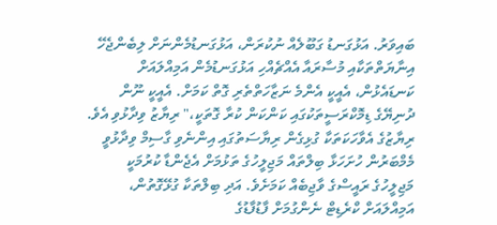ބައިވަރު. އަޅުގަނޑު ގަބޫލެއް ނުކުރަން، އަޅުގަނޑުމެންނަށް ލިބެންޖެހޭ އިނާޔަތްތަކާއި މުސާރައާ އެއްޗެއްހި އަޅުގަނޑުމެން އަމިއްލައަށް ކަނޑައެޅުން، އެއީކީ އެންމެ ނަޒާހަތްތެރި ގޮތް ކަމަށް. އެއީކީ ނޫން ދުނިޔޭގެ ޑިމޮކްރަސީތަކުގައި ކަންކަން ކުރާ ގޮތަކީ،" ރިޔާޒު ވިދާޅުވި އެވެ.
ރިޔާޒުގެ އެވާހަކަތަކާ ގުޅިގެން ރިޔާސަތުގައި އިންނެވި ގާސިމް ވިދާޅުވީ މެމްބަރުން ހުށަހަޅާ ބިލްތައް މަޖިލީހުގެ ތަޅުމަށް އެޖެންޑާ ކުރުމަކީ މަޖިލީހުގެ ރައީސްގެ ވާޖިބެއް ކަމަށެވެ. އަދި ބިލްތަކާ ގުޅޭގޮތުން، އަމިއްލައަށް ކްރެޑިޓް ނެންގުމަށް ފާޑުފާޑުގެ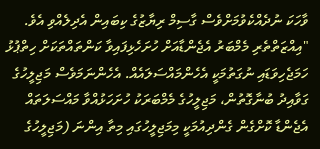ވާހަކަ ނުދެއްކެވުމަށްވެސް ގާސިމް ރިޔާޒުގެ ކިބައިން އެދިލެއްވި އެވެ.
"އިއްޒަތްތެރި މެމްބަރު އެޖެންޑާއަށް ހުށަހެޅިފައިވާ ކަންތައްތަކަށް ހިތްޕުޅު ހަމަޖެހިވަޑައި ނުގަތުމަކީ އެހެންމައްސަލައެއް. އެހެންނަމަވެސް މަޖިލީހުގެ ގަވާއިދު ބުނާގޮތުން، މަޖިލީހުގެ މެމްބަރަކު ހުށަހަޅުއްވާ މައްސަލަތައް އެޖެންޑާ ކޮށްގެން ގެންދިއުމަކީ މިމަޖިލީހުގައި މިތާ އިންނަ (މަޖިލީހުގެ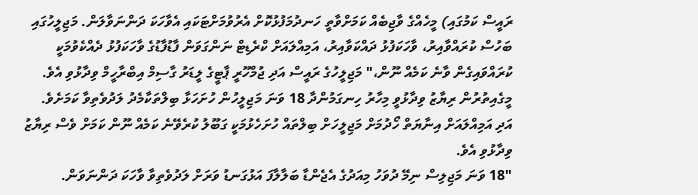ރައީސް ކަމުގައި) މީހެއްގެ ވާޖިބެއް ކަމަށްވާތީ ހަނދުމަފުޅުކޮށް އެރުވުމަށްޓަކައި އެވާހަކަ ދަންނަވާލަން. މަޖިލީހުގައި ބަހުސް ކުރައްވާއިރު، ވާހަކަފުޅު ދައްކަވާއިރު، އަމިއްލައަށް ކްރެޑިޓް ނަންގަވަން ފާޑުފާޑުގެ ވާހަކަފުޅު ދެއްކެވުމަކީ ކުރައްވައިގެން ވާނެ ކަމެއް ނޫން،" މަޖިލީހުގެ ރައީސް އަދި ޖުމްހޫރީ ޕާޓީގެ ލީޑަރު ގާސިމް އިބްރާހީމް ވިދާޅުވި އެވެ.
މީގެއިތުރުން ރިޔާޒު ވިދާޅުވީ މިހާރު ހިނގަމުންދާ 18 ވަނަ މަޖިލީހުން ހުށަހަޅާ ބިލްތަކާމެދު ލަދުވެތިވާ ކަމަށެވެ. އަދި އަމިއްލައަށް އިނާޔަތް ހޯދުމަށް މަޖިލީހަށް ބިލްތައް ހުށަހެޅުމަކީ ގަބޫލު ކުރެވޭނެ ކަމެއް ނޫން ކަމަށް ވެސް ރިޔާޒު ވިދާޅުވި އެވެ.
"18 ވަނަ މަޖިލިސް ނިމޭ ދުވަހު މިއަދުގެ އެޖެންޑާ ބަލާލާފަ އަޅުގަނޑު ވަރަށް ލަދުވެތިވާ ވާހަކަ ދަންނަވަން.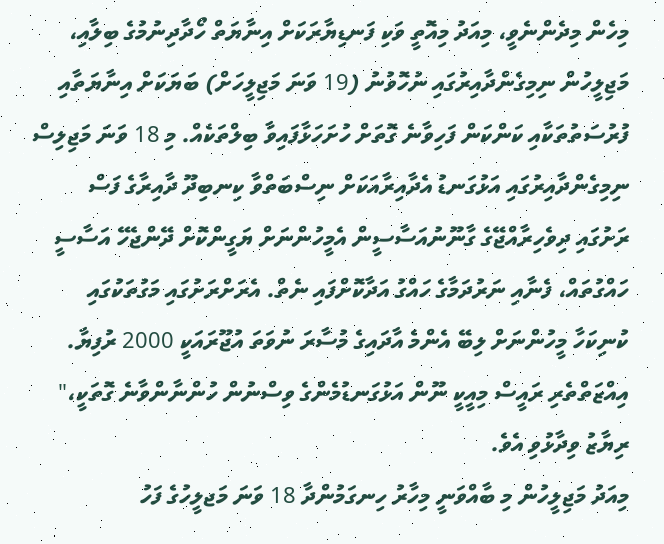މިހެން މިދެންނެވީ، މިއަދު މިއޮތީ ވަކި ފަނޑިޔާރަކަށް އިނާޔަތް ހޯދާދިނުމުގެ ބިލާއި، މަޖިލީހުން ނިމިގެންދާއިރުގައި ނުހޮވުނު (19 ވަނަ މަޖިލީހަށް) ބަޔަކަށް އިނާޔަތާއި ފުރުސަތުތަކާއި ކަންކަން ފަހިވާނެ ގޮތަށް ހުށަހަޅާފައިވާ ބިލްތަކެއް. މި 18 ވަނަ މަޖިލިސް ނިމިގެންދާއިރުގައި އަޅުގަނޑު އެދާއިރާއަކަށް ނިސްބަތްވާ ކިނބިދޫ ދާއިރާގެ ފަސް ރަށުގައި ދިވެހިރާއްޖޭގެ ގާނޫނުއަސާސީން އެމީހުންނަށް ޔަގީންކޮށް ދޭންޖެހޭ އަސާސީ ހައްގުތައް، ފެނާއި ނަރުދަމާގެ ހައްގު އަދާކޮށްފައި ނެތް. އެރަށްރަށުގައި މަގުތަކުގައި ކުނިކަހާ މީހުންނަށް ލިބޭ އެންމެ އާދައިގެ މުސާރަ ނުވަތަ އުޖޫރައަކީ 2000 ރުފިޔާ. އިއްޒަތްތެރި ރައީސް މިއީކީ ނޫން އަޅުގަނޑުމެންގެ ވިސްނުން ހުންނާންވާނެ ގޮތަކީ،" ރިޔާޒު ވިދާޅުވި އެވެ.
މިއަދު މަޖިލީހުން މި ބާއްވަނީ މިހާރު ހިނގަމުންދާ 18 ވަނަ މަޖލީހުގެ ފަހު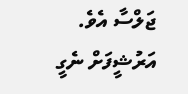ޖަލްސާ އެވެ.
އަރުޝީފަށް ނެގީ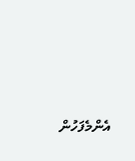އެންމެފަހުން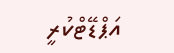އަޕްޑޭޓްކުރީ